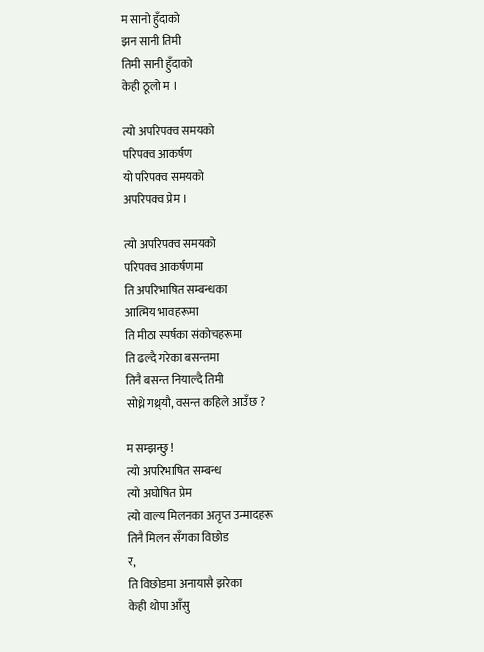म सानो हुँदाको
झन सानी तिमी
तिमी सानी हुँदाको
केही ठूलो म ।

त्यो अपरिपक्व समयको
परिपक्व आकर्षण
यो परिपक्व समयको
अपरिपक्व प्रेम ।

त्यो अपरिपक्व समयको
परिपक्व आकर्षणमा
ति अपरिभाषित सम्बन्धका
आत्मिय भावहरूमा
ति मीठा स्पर्षका संकोचहरूमा
ति ढल्दै गरेका बसन्तमा
तिनै बसन्त नियाल्दै तिमी
सोध्ने गथ्र्यौ, वसन्त कहिले आउँछ ?

म सम्झन्छु !
त्यो अपरिभाषित सम्बन्ध
त्यो अघोषित प्रेम
त्यो वाल्य मिलनका अतृप्त उन्मादहरू
तिनै मिलन सँगका विछोड
र,
ति विछोडमा अनायासै झरेका
केही थोपा आँसु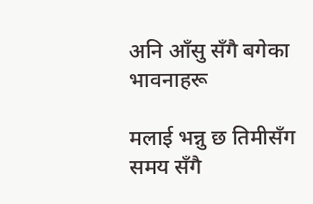अनि आँसु सँगै बगेका
भावनाहरू

मलाई भन्नु छ तिमीसँग
समय सँगै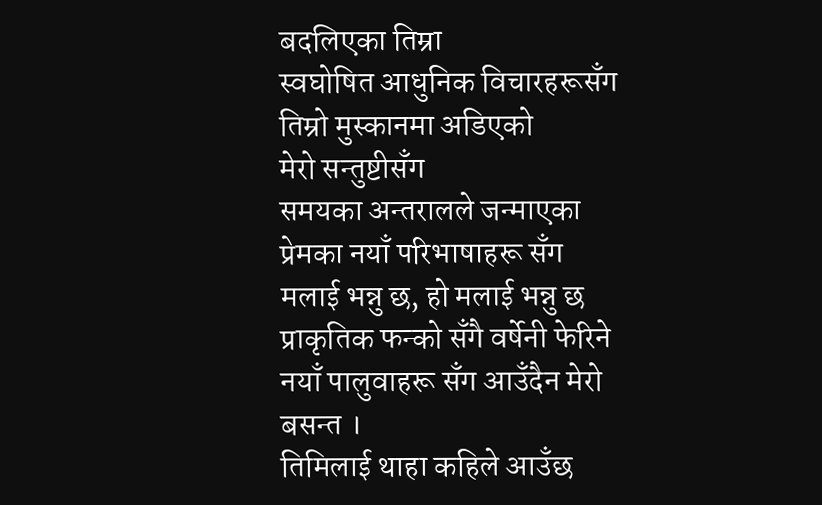बदलिएका तिम्रा
स्वघोषित आधुनिक विचारहरूसँग
तिम्रो मुस्कानमा अडिएको
मेरो सन्तुष्टीसँग
समयका अन्तरालले जन्माएका
प्रेमका नयाँ परिभाषाहरू सँग
मलाई भन्नु छ, हो मलाई भन्नु छ
प्राकृतिक फन्को सँगै वर्षेनी फेरिने
नयाँ पालुवाहरू सँग आउँदैन मेरो बसन्त ।
तिमिलाई थाहा कहिले आउँछ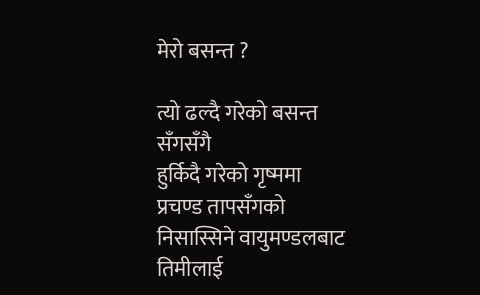मेरो बसन्त ?

त्यो ढल्दै गरेको बसन्त सँगसँगै
हुर्किदै गरेको गृष्ममा
प्रचण्ड तापसँगको निसास्सिने वायुमण्डलबाट
तिमीलाई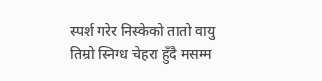स्पर्श गरेर निस्केको तातो वायु
तिम्रो स्निग्ध चेहरा हुँदै मसम्म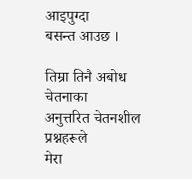आइपुग्दा
बसन्त आउछ ।

तिम्रा तिनै अबोध चेतनाका
अनुत्तरित चेतनशील प्रश्नहरूले
मेरा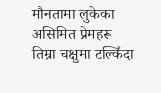मौनतामा लुकेका
असिमित प्रेमहरू
तिम्रा चक्षुमा टल्किँदा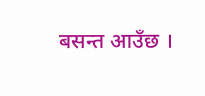बसन्त आउँछ ।